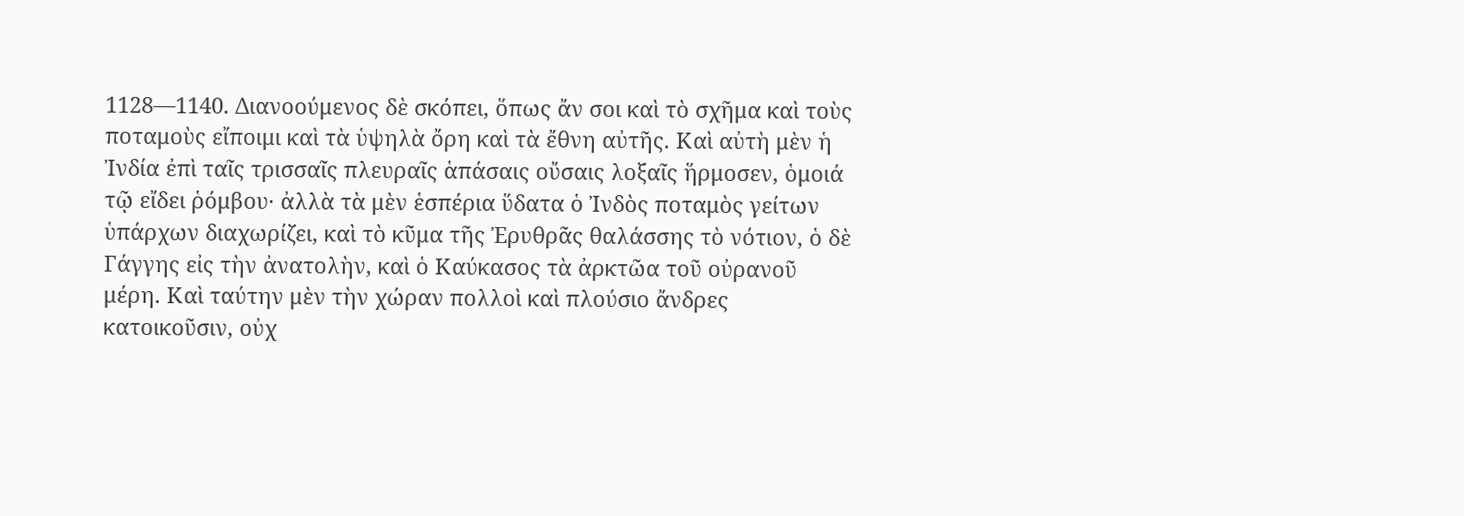1128—1140. Διανοούμενος δὲ σκόπει, ὅπως ἄν σοι καὶ τὸ σχῆμα καὶ τοὺς ποταμοὺς εἴποιμι καὶ τὰ ὑψηλὰ ὄρη καὶ τὰ ἔθνη αὐτῆς. Καὶ αὐτὴ μὲν ἡ Ἰνδία ἐπὶ ταῖς τρισσαῖς πλευραῖς ἁπάσαις οὔσαις λοξαῖς ἥρμοσεν, ὁμοιά τῷ εἴδει ῥόμβου· ἀλλὰ τὰ μὲν ἑσπέρια ὕδατα ὁ Ἰνδὸς ποταμὸς γείτων ὑπάρχων διαχωρίζει, καὶ τὸ κῦμα τῆς Ἐρυθρᾶς θαλάσσης τὸ νότιον, ὁ δὲ Γάγγης εἰς τὴν ἀνατολὴν, καὶ ὁ Καύκασος τὰ ἀρκτῶα τοῦ οὐρανοῦ μέρη. Καὶ ταύτην μὲν τὴν χώραν πολλοὶ καὶ πλούσιο ἄνδρες κατοικοῦσιν, οὐχ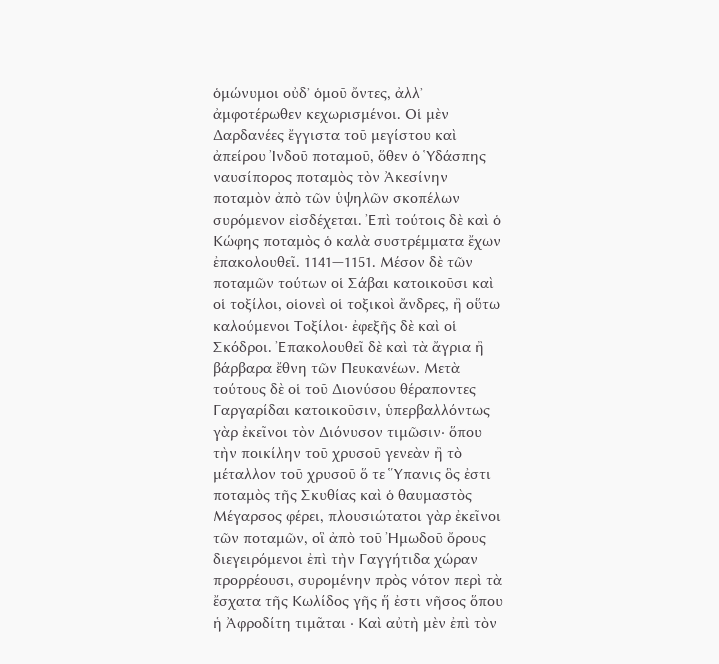ὁμώνυμοι οὐδ᾿ ὁμοῦ ὄντες, ἀλλ᾿ ἀμφοτέρωθεν κεχωρισμένοι. Οἱ μὲν Δαρδανέες ἔγγιστα τοῦ μεγίστου καὶ ἀπείρου Ἰνδοῦ ποταμοῦ, ὅθεν ὁ Ὑδάσπης ναυσίπορος ποταμὸς τὸν Ἀκεσίνην ποταμὸν ἀπὸ τῶν ὑψηλῶν σκοπέλων συρόμενον εἰσδέχεται. Ἐπὶ τούτοις δὲ καὶ ὁ Κώφης ποταμὸς ὁ καλὰ συστρέμματα ἔχων ἐπακολουθεῖ. 1141—1151. Μέσον δὲ τῶν ποταμῶν τούτων οἱ Σάβαι κατοικοῦσι καὶ οἱ τοξίλοι, οἱονεὶ οἱ τοξικοὶ ἄνδρες, ἢ οὕτω καλούμενοι Τοξίλοι· ἐφεξῆς δὲ καὶ οἱ Σκόδροι. Ἐπακολουθεῖ δὲ καὶ τὰ ἄγρια ἢ βάρβαρα ἔθνη τῶν Πευκανέων. Μετὰ τούτους δὲ οἱ τοῦ Διονύσου θέραποντες Γαργαρίδαι κατοικοῦσιν, ὑπερβαλλόντως γὰρ ἐκεῖνοι τὸν Διόνυσον τιμῶσιν· ὅπου τὴν ποικίλην τοῦ χρυσοῦ γενεὰν ἢ τὸ μέταλλον τοῦ χρυσοῦ ὅ τε Ὕπανις ὃς ἐστι ποταμὸς τῆς Σκυθίας καὶ ὁ θαυμαστὸς Μέγαρσος φέρει, πλουσιώτατοι γὰρ ἐκεῖνοι τῶν ποταμῶν, οἳ ἀπὸ τοῦ Ἠμωδοῦ ὄρους διεγειρόμενοι ἐπὶ τὴν Γαγγήτιδα χώραν προρρέουσι, συρομένην πρὸς νότον περὶ τὰ ἔσχατα τῆς Κωλίδος γῆς ἥ ἐστι νῆσος ὅπου ἡ Ἀφροδίτη τιμᾶται · Καὶ αὐτὴ μὲν ἐπὶ τὸν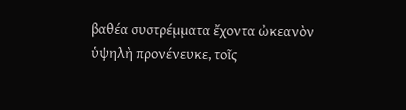βαθέα συστρέμματα ἔχοντα ὠκεανὸν ὑψηλὴ προνένευκε, τοῖς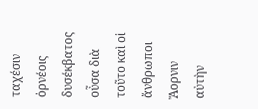ταχέσιν ὀρνέοις δυσέκβατος οὖσα διὰ τοῦτο καὶ οἱ ἄνθρωποι Ἄορνιν αὐτὴν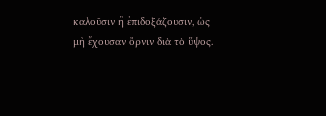καλοῦσιν ἢ ἐπιδοξάζουσιν, ὡς μὴ ἔχουσαν ὄρνιν διὰ τὸ ὕψος.